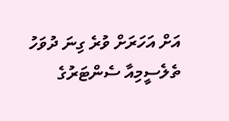އަށް އަހަރަށް ވުރެ ގިނަ ދުވަހު ތެލެސީމިއާ ސެންޓަރުގެ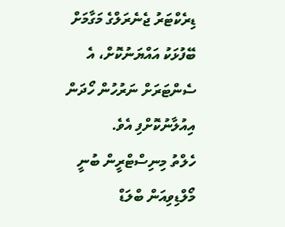ޑިރެކްޓަރު ޖެނެރަލްގެ މަގާމަށް ބޭފުޅަކު އައްޔަނުކޮށް، އެ ސެންޓަރަށް ނަރުހުން ހޯދަން އިއުލާނުކޮށްފި އެވެ.
ހެލްތު މިނިސްޓްރީން ބުނީ މޯލްޑިވިއަން ބްލަޑް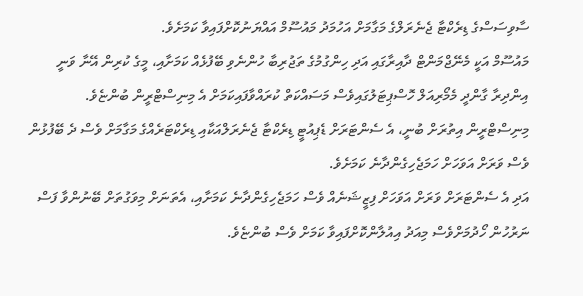ސާވިސަސްގެ ޑިރެކްޓާ ޖެނެރަލްގެ މަގާމަށް އަހުމަދު މައުސޫމް އައްޔަނުކޮށްފައިވާ ކަމަށެވެ.
މައުސޫމް އަކީ މެނޭޖްމަންޓް ދާއިރާގައި އަދި ހިންގުމުގެ ތަޖުރިބާ ހުންނެވި ބޭފުޅެއް ކަމަށާއި، މީގެ ކުރިން އޭނާ ވަނީ އިންދިރާ ގާންދީ މެމޯރިއަލް ހޮސްޕިޓަލުގައިވެސް މަސައްކަތް ކުރައްވާފައިކަމަށް އެ މިނިސްޓްރީން ބުންޏެވެ.
މިނިސްޓްރީން އިތުރަށް ބުނީ، އެ ސެންޓަރަށް ޑެޕިއުޓީ ޑިރެކްޓާ ޖެނެރަލްއަކާއި ޑިރެކްޓަރެއްގެ މަގާމަށް ވެސް ދެ ބޭފުޅުން ވެސް ވަރަށް އަވަހަށް ހަމަޖެހިގެންދާނެ ކަމަށެވެ.
އަދި އެ ސެންޓަރަށް ވަރަށް އަވަހަށް ފިޒީޝަނެއް ވެސް ހަމަޖެހިގެންދާނެ ކަމަށާއި، އެތަނަށް މިވަގުތަށް ބޭނުންވާ ފަސް ނަރުހުން ހޯދުމަށްވެސް މިއަދު އިއުލާންކޮށްފައިވާ ކަމަށް ވެސް ބުންޏެވެ.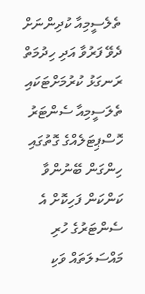ތެލެސީމިއާ ކުދިންނަށް ދެވޭ ފަރުވާ އަދި ހިދުމަތް ރަނގަޅު ކުރުމަށްޓަކައި ތެލަސީމިއާ ސެންޓަރު ހޮސްޕިޓަލެއްގެ ގޮތުގައި ހިންގަން ބޭނުންވާ ކަންކަން ފަހިކޮށް އެ ސެންޓަރުގެ ހުރި މައްސަލަތައް ވަކި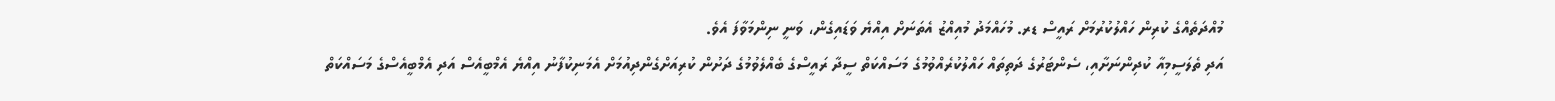މުއްދަތެއްގެ ކުރިން ހައްލުކުރުމަށް ރައީސް ޑރ. މުހައްމަދު މުއިއްޒު އެތަނަށް އިއްޔެ ވަޑައިގެން، ވަނީ ނިންމަވާފަ އެވެ.
އަދި ތެލަސީމިއާ ކުދިންނަށާއި، ސެންޓަރުގެ ދަތިތައް ހައްލުކުރެއްވުމުގެ މަސައްކަތް ސީދާ ރައީސްގެ ބެއްލެވުމުގެ ދަށުން ކުރިއަށްގެންދިއުމަށް އެމަނިކުފާނު އިއްޔެ އެމްބީއެސް އަދި އެމްބީއެސްގެ މަސައްކަތް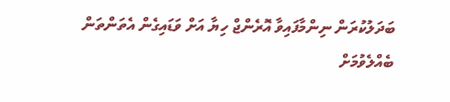ބަދަލުކުރަން ނިންމާފައިވާ އޮރެންޖް ހިޔާ އަށް ވަޑައިގެން އެތަންތަން ބެއްލެވުމަށް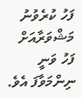ފަހު ކުރެވުނު މަޝްވަރާއަށް ފަހު ވަނީ ނިންމަވާފަ އެވެ.